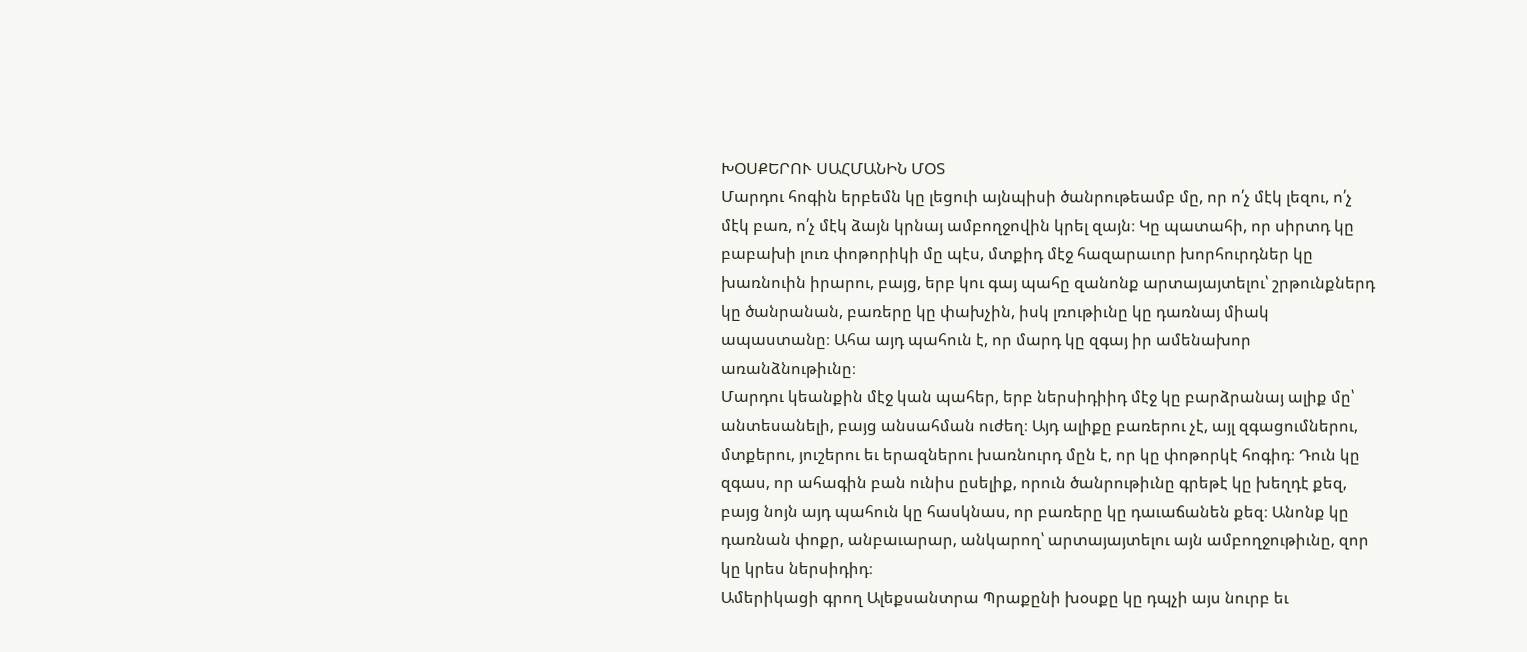ԽՕՍՔԵՐՈՒ ՍԱՀՄԱՆԻՆ ՄՕՏ
Մարդու հոգին երբեմն կը լեցուի այնպիսի ծանրութեամբ մը, որ ո՛չ մէկ լեզու, ո՛չ մէկ բառ, ո՛չ մէկ ձայն կրնայ ամբողջովին կրել զայն։ Կը պատահի, որ սիրտդ կը բաբախի լուռ փոթորիկի մը պէս, մտքիդ մէջ հազարաւոր խորհուրդներ կը խառնուին իրարու, բայց, երբ կու գայ պահը զանոնք արտայայտելու՝ շրթունքներդ կը ծանրանան, բառերը կը փախչին, իսկ լռութիւնը կը դառնայ միակ ապաստանը։ Ահա այդ պահուն է, որ մարդ կը զգայ իր ամենախոր առանձնութիւնը։
Մարդու կեանքին մէջ կան պահեր, երբ ներսիդիիդ մէջ կը բարձրանայ ալիք մը՝ անտեսանելի, բայց անսահման ուժեղ։ Այդ ալիքը բառերու չէ, այլ զգացումներու, մտքերու, յուշերու եւ երազներու խառնուրդ մըն է, որ կը փոթորկէ հոգիդ։ Դուն կը զգաս, որ ահագին բան ունիս ըսելիք, որուն ծանրութիւնը գրեթէ կը խեղդէ քեզ, բայց նոյն այդ պահուն կը հասկնաս, որ բառերը կը դաւաճանեն քեզ։ Անոնք կը դառնան փոքր, անբաւարար, անկարող՝ արտայայտելու այն ամբողջութիւնը, զոր կը կրես ներսիդիդ։
Ամերիկացի գրող Ալեքսանտրա Պրաքընի խօսքը կը դպչի այս նուրբ եւ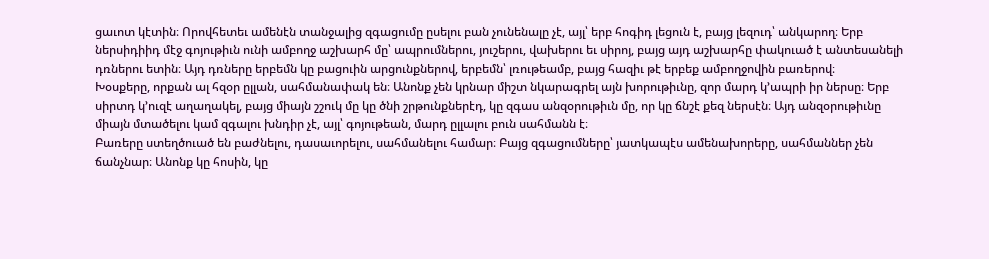ցաւոտ կէտին։ Որովհետեւ ամենէն տանջալից զգացումը ըսելու բան չունենալը չէ, այլ՝ երբ հոգիդ լեցուն է, բայց լեզուդ՝ անկարող։ Երբ ներսիդիիդ մէջ գոյութիւն ունի ամբողջ աշխարհ մը՝ ապրումներու, յուշերու, վախերու եւ սիրոյ, բայց այդ աշխարհը փակուած է անտեսանելի դռներու ետին։ Այդ դռները երբեմն կը բացուին արցունքներով, երբեմն՝ լռութեամբ, բայց հազիւ թէ երբեք ամբողջովին բառերով։
Խօսքերը, որքան ալ հզօր ըլլան, սահմանափակ են։ Անոնք չեն կրնար միշտ նկարագրել այն խորութիւնը, զոր մարդ կ՚ապրի իր ներսը։ Երբ սիրտդ կ՚ուզէ աղաղակել, բայց միայն շշուկ մը կը ծնի շրթունքներէդ, կը զգաս անզօրութիւն մը, որ կը ճնշէ քեզ ներսէն։ Այդ անզօրութիւնը միայն մտածելու կամ զգալու խնդիր չէ, այլ՝ գոյութեան, մարդ ըլլալու բուն սահմանն է։
Բառերը ստեղծուած են բաժնելու, դասաւորելու, սահմանելու համար։ Բայց զգացումները՝ յատկապէս ամենախորերը, սահմաններ չեն ճանչնար։ Անոնք կը հոսին, կը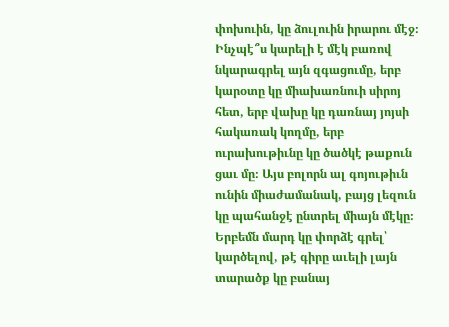փոխուին, կը ձուլուին իրարու մէջ։ Ինչպէ՞ս կարելի է մէկ բառով նկարագրել այն զգացումը, երբ կարօտը կը միախառնուի սիրոյ հետ, երբ վախը կը դառնայ յոյսի հակառակ կողմը, երբ ուրախութիւնը կը ծածկէ թաքուն ցաւ մը։ Այս բոլորն ալ գոյութիւն ունին միաժամանակ, բայց լեզուն կը պահանջէ ընտրել միայն մէկը։
Երբեմն մարդ կը փորձէ գրել՝ կարծելով, թէ գիրը աւելի լայն տարածք կը բանայ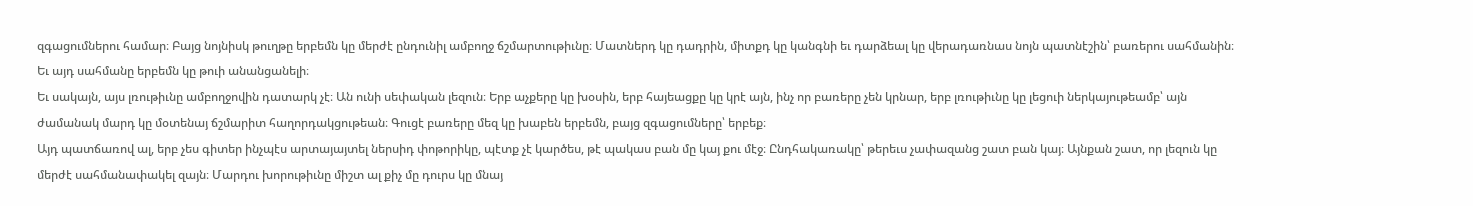զգացումներու համար։ Բայց նոյնիսկ թուղթը երբեմն կը մերժէ ընդունիլ ամբողջ ճշմարտութիւնը։ Մատներդ կը դադրին, միտքդ կը կանգնի եւ դարձեալ կը վերադառնաս նոյն պատնէշին՝ բառերու սահմանին։ Եւ այդ սահմանը երբեմն կը թուի անանցանելի։
Եւ սակայն, այս լռութիւնը ամբողջովին դատարկ չէ։ Ան ունի սեփական լեզուն։ Երբ աչքերը կը խօսին, երբ հայեացքը կը կրէ այն, ինչ որ բառերը չեն կրնար, երբ լռութիւնը կը լեցուի ներկայութեամբ՝ այն ժամանակ մարդ կը մօտենայ ճշմարիտ հաղորդակցութեան։ Գուցէ բառերը մեզ կը խաբեն երբեմն, բայց զգացումները՝ երբեք։
Այդ պատճառով ալ, երբ չես գիտեր ինչպէս արտայայտել ներսիդ փոթորիկը, պէտք չէ կարծես, թէ պակաս բան մը կայ քու մէջ։ Ընդհակառակը՝ թերեւս չափազանց շատ բան կայ։ Այնքան շատ, որ լեզուն կը մերժէ սահմանափակել զայն։ Մարդու խորութիւնը միշտ ալ քիչ մը դուրս կը մնայ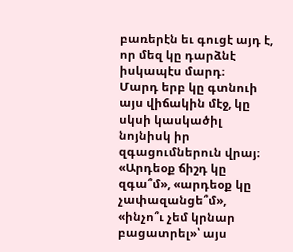բառերէն եւ գուցէ այդ է, որ մեզ կը դարձնէ իսկապէս մարդ։
Մարդ երբ կը գտնուի այս վիճակին մէջ, կը սկսի կասկածիլ նոյնիսկ իր զգացումներուն վրայ։ «Արդեօք ճիշդ կը զգա՞մ», «արդեօք կը չափազանցե՞մ», «ինչո՞ւ չեմ կրնար բացատրել»՝ այս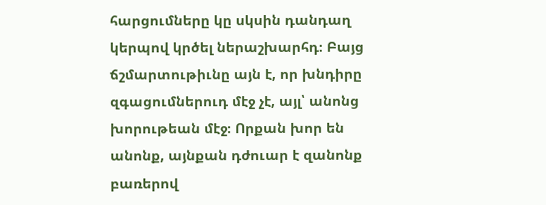հարցումները կը սկսին դանդաղ կերպով կրծել ներաշխարհդ։ Բայց ճշմարտութիւնը այն է, որ խնդիրը զգացումներուդ մէջ չէ, այլ՝ անոնց խորութեան մէջ։ Որքան խոր են անոնք, այնքան դժուար է զանոնք բառերով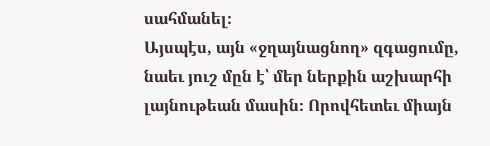սահմանել։
Այսպէս, այն «ջղայնացնող» զգացումը, նաեւ յուշ մըն է՝ մեր ներքին աշխարհի լայնութեան մասին։ Որովհետեւ միայն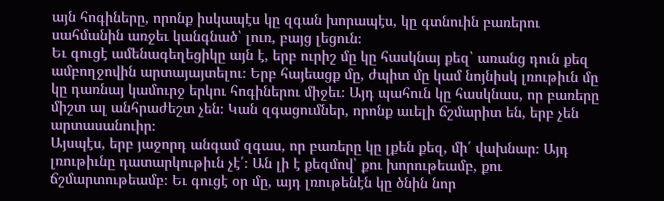այն հոգիները, որոնք իսկապէս կը զգան խորապէս, կը գտնուին բառերու սահմանին առջեւ կանգնած՝ լուռ, բայց լեցուն։
Եւ գուցէ ամենագեղեցիկը այն է, երբ ուրիշ մը կը հասկնայ քեզ՝ առանց դուն քեզ ամբողջովին արտայայտելու։ Երբ հայեացք մը, ժպիտ մը կամ նոյնիսկ լռութիւն մը կը դառնայ կամուրջ երկու հոգիներու միջեւ։ Այդ պահուն կը հասկնաս, որ բառերը միշտ ալ անհրաժեշտ չեն։ Կան զգացումներ, որոնք աւելի ճշմարիտ են, երբ չեն արտասանուիր։
Այսպէս, երբ յաջորդ անգամ զգաս, որ բառերը կը լքեն քեզ, մի՛ վախնար։ Այդ լռութիւնը դատարկութիւն չէ՛։ Ան լի է քեզմով՝ քու խորութեամբ, քու ճշմարտութեամբ։ Եւ գուցէ օր մը, այդ լռութենէն կը ծնին նոր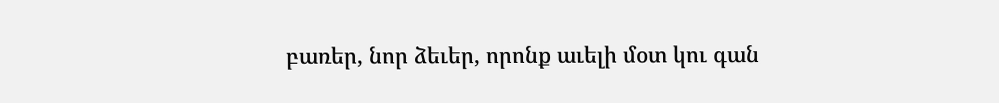բառեր, նոր ձեւեր, որոնք աւելի մօտ կու գան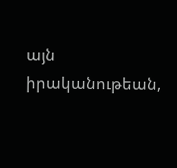այն իրականութեան,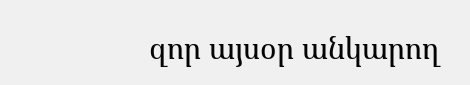զոր այսօր անկարող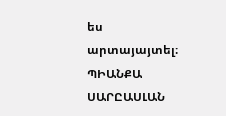ես արտայայտել։
ՊԻԱՆՔԱ ՍԱՐԸԱՍԼԱՆ